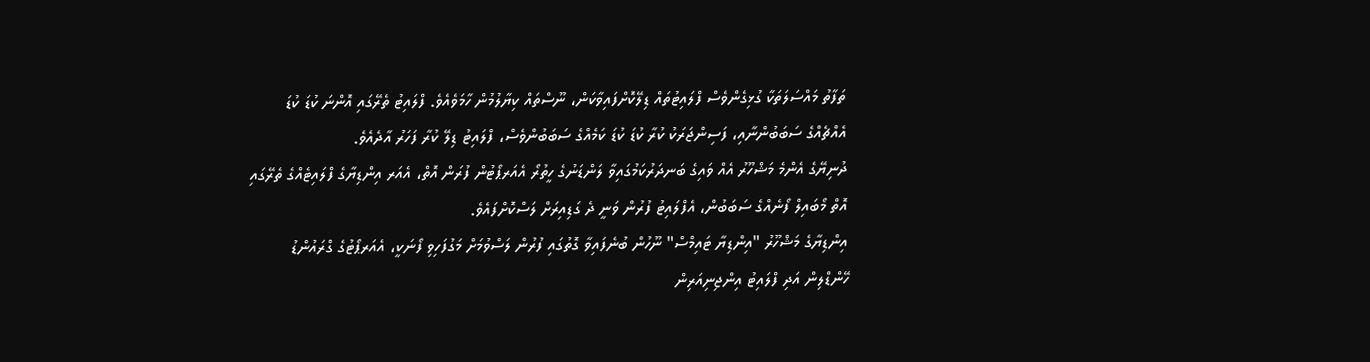ތަފާތު މައްސަލަތަކާ ގުޅިގެންވެސް ފްލައިޓުތައް ޑިލޭކޮށްފައިވާކަން، ނޫސްތައް ކިޔާލުމުން ހާމަވެއެވެ. ފްލައިޓު ތެރޭގައި އޮންނަ ކުޑަ ކުޑަ އެއްޗެއްގެ ސަބަބުންނާއި، ފަސިންޖަރަކު ކުރާ ކުޑަ ކުޑަ ކަމެއްގެ ސަބަބުންވެސް، ފްލައިޓު ޑިލޭ ކުރާ ފަހަރު އާދެއެވެ.
ދުނިޔޭގެ އެންމެ މަޝްހޫރު އެއް ވައިގެ ބަނދަރުކަމުގައިވާ ލަންޑަނުގެ ހީތުރޯ އެއަރޕޯޓުން ފުރަން އޮތް، އެއަރ އިންޑިޔާގެ ފްލައިޓެއްގެ ތެރޭގައި އޮތް މޯބައިލް ފޯނެއްގެ ސަބަބުން، އެފްލައިޓު ފުރުން ވަނީ ދެ ގަޑިއިރަށް ލަސްކޮށްފައެވެ.
އިންޑިޔާގެ މަޝްހޫރު "އިންޑިޔާ ޓައިމްސް" ނޫހުން ބުނެފައިވާ ގޮތުގައި ފުރުން ލަސްވުމަށް މަގުފަހިވި ފޯނަކީ، އެއަރޕޯޓުގެ ގްރައުންޑު ހޭންޑްލިން އަދި ފްލައިޓު އިންޖިނިއަރިން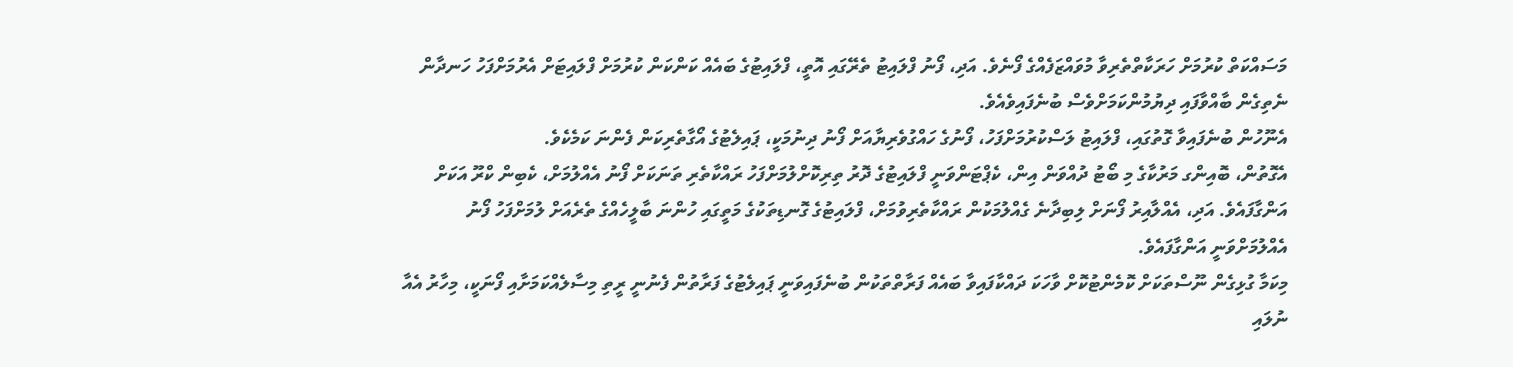މަސައްކަތް ކުރުމަށް ހަރަކާތްތެރިވާ މުވައްޒަފެއްގެ ފޯނެވެ. އަދި، ފޯނު ފްލައިޓު ތެރޭގައި އޮތީ، ފްލައިޓުގެ ބައެއް ކަންކަން ކުރުމަށް ފްލައިޓަށް އެރުމަށްފަހު ހަނދާން ނެތިގެން ބާއްވާފައި ދިޔުމުންކަމަށްވެސް ބުނެފައިވެއެވެ.
އެނޫހުން ބުނެފައިވާ ގޮތުގައި، ފްލައިޓު ލަސްކުރުމަށްފަހު، ފޯނުގެ ހައްގުވެރިޔާއަށް ފޯނު ދިނުމަކީ، ޕައިލެޓުގެ އޯގާތެރިކަން ފެންނަ ކަމެކެވެ.
އެގޮތުން، ބޮއިންގ މަރުކާގެ މި ބޯޓު ދުއްވަން އިން، ކެޕްޓަންވަނީ ފްލައިޓުގެ ދޮރު ތިރިކޮށްލުމަށްފަހު ރައްކާތެރި ތަނަކަށް ފޯނު އެއްލުމަށް، ކެބިން ކްރޫ އަކަށް އަންގާފައެވެ. އަދި، އެއްލާއިރު ފޯނަށް ލިބިދާނެ ގެއްލުމަކުން ރައްކާތެރިވުމަށް، ފްލައިޓުގެ ގޮނޑިތަކުގެ މަތީގައި ހުންނަ ބާލީހެއްގެ ތެރެއަށް ލުމަށްފަހު ފޯނު އެއްލުމަށްވަނީ އަންގާފައެވެ.
މިކަމާ ގުޅިގެން ނޫސްތަކަށް ކޮމެންޓުކޮށް ވާހަކަ ދައްކާފައިވާ ބައެއް ފަރާތްތަކުން ބުނެފައިވަނީ ޕައިލެޓުގެ ފަރާތުން ފެނުނީ ރީތި މިސާލެއްކަމަށާއި ފޯނަކީ، މިހާރު އެއާ ނުލައި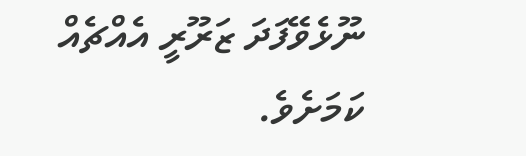ނޫޅެވޭފަދަ ޒަރޫރީ އެއްޗެއް ކަމަށެވެ.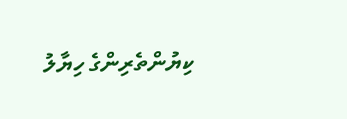ކިޔުންތެރިންގެ ހިޔާލު